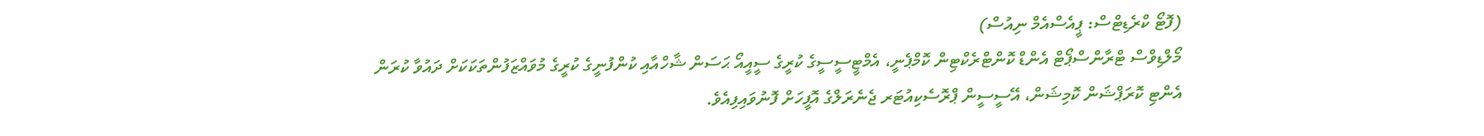(ފޮޓޯ ކްރެޑިޓްސް: ޕީއެސްއެމް ނިއުސް)
މޯލްޑިވްސް ޓްރާންސްޕޯޓް އެންޑް ކޮންޓްރެކްޓިން ކޮމްޕެނީ، އެމްޓީސީސީގެ ކުރީގެ ސީއީއޯ ޙަސަން ޝާހްއާއި ކުންފުނީގެ ކުރީގެ މުވައްޒަފުންތަކަކަށް ދައުވާ ކުރަން އެންޓި ކޮރަޕްޝަން ކޮމިޝަން، އޭސީސީން ޕްރޮސެކިއުޓަރ ޖެނެރަލްގެ އޮފީހަށް ފޮނުވައިފިއެވެ.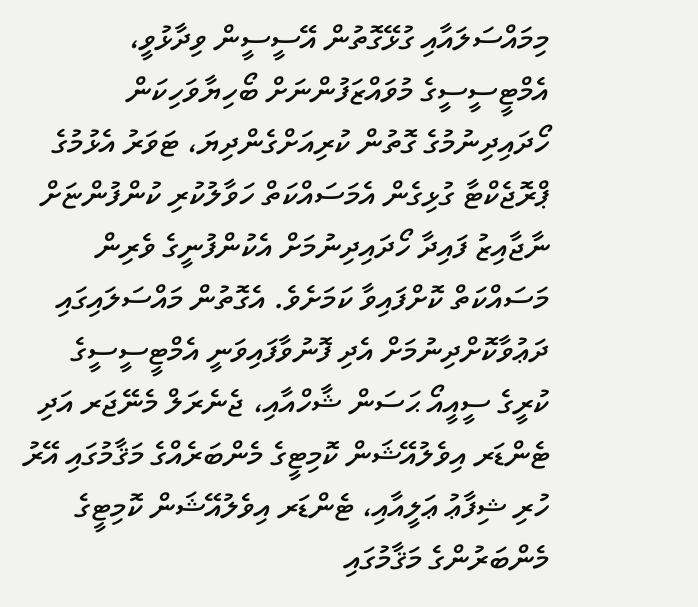މިމައްސަލައާއި ގުޅޭގޮތުން އޭސީސީން ވިދާޅުވީ، އެމްޓީސީސީގެ މުވައްޒަފުންނަށް ބޯހިޔާވަހިކަން ހޯދައިދިނުމުގެ ގޮތުން ކުރިއަށްގެންދިޔަ، ޓަވަރު އެޅުމުގެ ޕްރޮޖެކްޓާ ގުޅިގެން އެމަސައްކަތް ހަވާލުކުރި ކުންފުންޏަށް ނާޖާއިޒު ފައިދާ ހޯދައިދިނުމަށް އެކުންފުނީގެ ވެރިން މަސައްކަތް ކޮށްފައިވާ ކަމަށެވެ. އެގޮތުން މައްސަލައިގައި ދަޢުވާކޮށްދިނުމަށް އެދި ފޮނުވާފައިވަނީ އެމްޓީސީސީގެ ކުރީގެ ސީއީއޯ ޙަސަން ޝާހްއާއި، ޖެނެރަލް މެނޭޖަރ އަދި ޓެންޑަރ އިވެލުއޭޝަން ކޮމިޓީގެ މެންބަރެއްގެ މަޤާމުގައި އޭރު ހުރި ޝިފާޢު ޢަލީއާއި، ޓެންޑަރ އިވެލުއޭޝަން ކޮމިޓީގެ މެންބަރުންގެ މަޤާމުގައި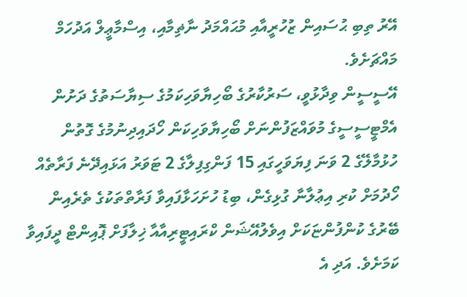އޭރު ތިބި ޙުސައިން ޒުހުރީއާއި މުޙައްމަދު ނާޡިމާއި، އިސްމާޢީލް އަދުހަމް މައްޗަށެވެ.
އޭސީސީން ވިދާޅުވީ، ސަރުކާރުގެ ބޯހިޔާވަހިކަމުގެ ސިޔާސަތުގެ ދަށުން އެމްޓީސީސީގެ މުވައްޒަފުންނަށް ބޯހިޔާވަހިކަން ހޯދައިދިނުމުގެ ގޮތުން ހުޅުމާލޭގެ 2 ވަނަ ފިޔަވަހީގައި 15 ފަންގިފިލާގެ 2 ޓަވަރު އަޅައިދޭނެ ފަރާތެއް ހޯދުމަށް ކުރި އިޢުލާނާ ގުޅިގެން، ބިޑު ހުށަހަޅާފައިވާ ފަރާތްތަކުގެ ތެރެއިން ބޭރުގެ ކުންފުންޏަކަށް އިވެލުއޭޝަން ކްރައިޓީރިއާއާ ޚިލާފަށް ޕޮއިންޓް ދީފައިވާ ކަމަށެވެ. އަދި އެ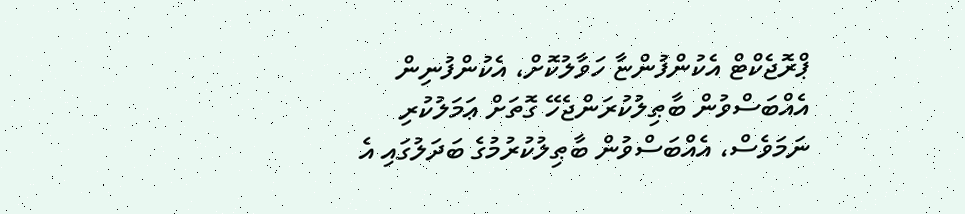ޕްރޮޖެކްޓް އެކުންފުންޏާ ހަވާލުކޮށް، އެކުންފުނިން އެއްބަސްވުން ބާޠިލުކުރަންޖެހޭ ގޮތަށް ޢަމަލުކުރި ނަމަވެސް، އެއްބަސްވުން ބާޠިލުކުރުމުގެ ބަދަލުގައި އެ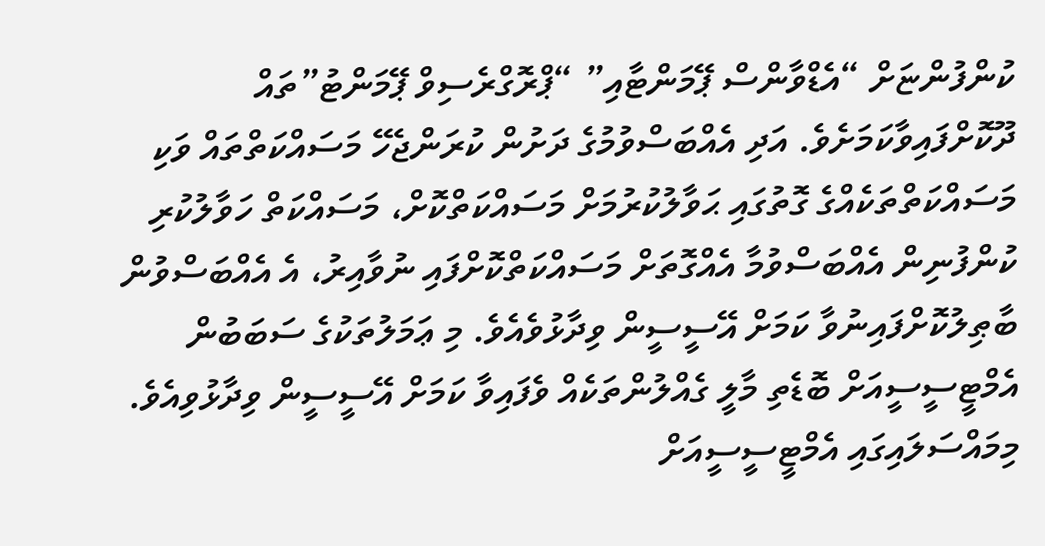ކުންފުންޏަށް “އެޑްވާންސް ޕޭމަންޓާއި” “ޕްރޮގްރެސިވް ޕޭމަންޓު”ތައް ދޫކޮށްފައިވާކަމަށެވެ. އަދި އެއްބަސްވުމުގެ ދަށުން ކުރަންޖެހޭ މަސައްކަތްތައް ވަކި މަސައްކަތްތަކެއްގެ ގޮތުގައި ޙަވާލުކުރުމަށް މަސައްކަތްކޮށް، މަސައްކަތް ހަވާލުކުރި ކުންފުނިން އެއްބަސްވުމާ އެއްގޮތަށް މަސައްކަތްކޮށްފައި ނުވާއިރު، އެ އެއްބަސްވުން ބާޠިލުކޮށްފައިނުވާ ކަމަށް އޭސީސީން ވިދާޅުވެއެވެ. މި ޢަމަލުތަކުގެ ސަބަބުން އެމްޓީސީސީއަށް ބޮޑެތި މާލީ ގެއްލުންތަކެއް ވެފައިވާ ކަމަށް އޭސީސީން ވިދާޅުވިއެވެ.
މިމައްސަލައިގައި އެމްޓީސީސީއަށް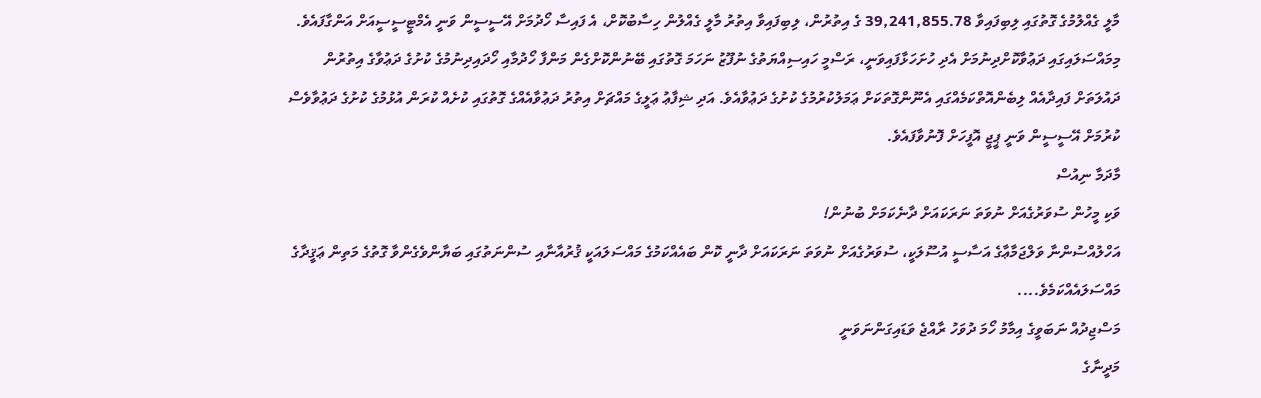މާލީ ގެއްލުމުގެ ގޮތުގައި ލިބިފައިވާ 39,241,855.78 ގެ އިތުރުން، ލިބިފައިވާ އިތުރު މާލީ ގެއްލުން ހިސާބުކޮށް، އެ ފައިސާ ހޯދުމަށް އޭސީސީން ވަނީ އެމްޓީސީސީއަށް އަންގާފައެވެ. މިމައްސަލައިގައި ދަޢުވާކޮށްދިނުމަށް އެދި ހުށަހަޅާފައިވަނީ، ރަސްމީ ހައިސިއްޔަތުގެ ނުފޫޒު ނަހަމަ ގޮތުގައި ބޭނުންކޮށްގެން މަންފާ ހޯދުމާއި ހޯދައިދިނުމުގެ ކުށުގެ ދަޢުވާގެ އިތުރުން ދައުލަތަށް ފައިދާއެއް ލިބެންއޮތްކަމެއްގައި އެނޫންގޮތަކަށް ޢަމަލުކުރުމުގެ ކުށުގެ ދަޢުވާއެވެ. އަދި ޝިފާޢު ޢަލީގެ މައްޗަށް އިތުރު ދަޢުވާއެއްގެ ގޮތުގައި ކުށެއް ކުރަން އުޅުމުގެ ކުށުގެ ދަޢުވާވެސް ކުރުމަށް އޭސީސީން ވަނީ ޕީޖީ އޮފީހަށް ފޮނުވާފައެވެ.
މާދަމާ ނިއުސް
ވަކި މީހުން ސުވަރުގެއަށް ނުވަތަ ނަރަކައަށް ދާނެކަމަށް ބުނުން!
އަހްލުއްސުންނާ ވަލްޖަމާޢާގެ އަސާސީ އުސޫލަކީ، ސުވަރުގެއަށް ނުވަތަ ނަރަކައަށް ދާނީ ކޮން ބައެއްކަމުގެ މައްސަލައަކީ ޤުރުއާނާއި ސުންނަތުގައި ބަޔާންވެގެންވާ ގޮތުގެ މަތިން ޢަޤީދާގެ މައްސަލައެއްކަމެވެ....
މަސްޖިދުއް ނަބަވީގެ އިމާމު ހޯމަ ދުވަހު ރާއްޖެ ވަޑައިގަންނަވަނީ
މަދީނާގެ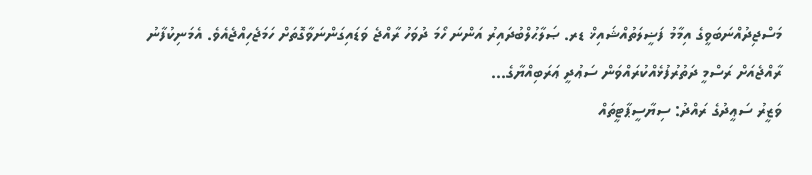މަސްޖިދުއްނަބަވީގެ އިމާމު ފަޟީލަތުއްޝައިޚް ޑރ. ޞަލާޙުލްބުދައިރު އަންނަ ހޯމަ ދުވަހު ރާއްޖެ ވަޑައިގަންނަވާގޮތަށް ހަމަޖެހިއްޖެއެވެ. އެމަނިކުފާނު ރާއްޖެއަށް ރަސްމީ ދަތުރުފުޅެއްކުރައްވަން ސަޢުދީ ޢަރަބިއްޔާގެ...
ވަޒީރު ސަޢީދުގެ ރައްދު: ސިޔާސީޕާޓީތައް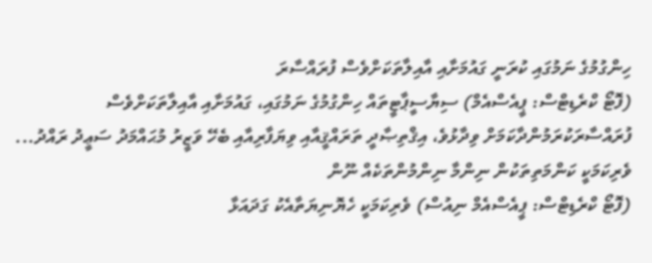ހިންގުމުގެ ނަމުގައި ކުރަނީ ގައުމަށާއި އާއިލާތަކަށްވެސް ފުރައްސާރަ
(ފޮޓޯ ކްރެޑިޓްސް: ޕީއެސްއެމް) ސިޔާސީޕާޓީތައް ހިންގުމުގެ ނަމުގައި، ގައުމަށާއި އާއިލާތަކަށްވެސް ފުރައްސާރަކުރަމުންދާކަމަށް ވިދާޅުވެ، އިޤްތިޞާދީ ތަރައްޤީއާއި ވިޔަފާރިއާއި ބެހޭ ވަޒީރު މުޙައްމަދު ސަޢީދު ރައްދު...
ވެރިކަމަކީ ކަންމަތިތަކުން ނިންމާ ނިންމުންތަކެއް ނޫން
(ފޮޓޯ ކްރެޑިޓްސް: ޕީއެސްއެމް ނިއުސް) ވެރިކަމަކީ ހެޔޮނިޔަތާއެކު ގަދައަޅާ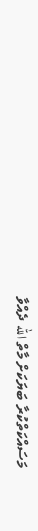މަސައްކަތްކުރާ ބަޔަކަށް މާތް الله ދެއްވާ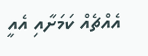އެއްޗެއް ކަމަށާއި އެއީ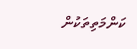ކަންމަތިތަކުން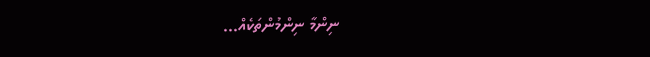ނިންމާ ނިންމުންތަކެއް...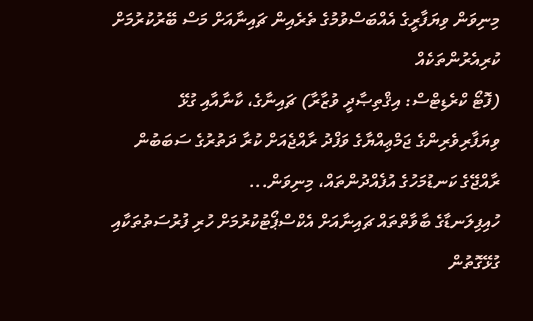މިނިވަން ވިޔަފާރީގެ އެއްބަސްވުމުގެ ތެރެއިން ޗައިނާއަށް މަސް ބޭރުކުރުމަށް ކުރިއެރުންތަކެއް
(ފޮޓޯ ކްރެޑިޓްސް: އިޤްތިޞާދީ ވުޒާރާ) ޗައިނާގެ، ކާނާއާއި ގުޅޭ ވިޔަފާރިވެރިންގެ ޖަމްޢިއްޔާގެ ވަފްދު ރާއްޖެއަށް ކުރާ ދަތުރުގެ ސަބަބުން ރާއްޖޭގެ ކަނޑުމަހުގެ އުފެއްދުންތައް، މިނިވަން...
ހުއިފިލަނޑާގެ ބާވާތްތައް ޗައިނާއަށް އެކްސްޕޯޓުކުރުމަށް ހުރި ފުރުސަތުތަކާއި ގުޅޭގޮތުން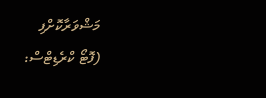މަޝްވަރާކޮށްފި
(ފޮޓޯ ކްރެޑިޓްސް: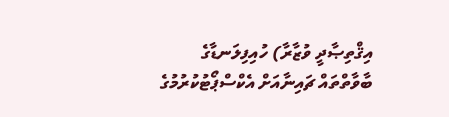އިޤްތިޞާދީ ވުޒާރާ) ހުއިފިލަނޑާގެ ބާވާތްތައް ޗައިނާއަށް އެކްސްޕޯޓުކުރުމުގެ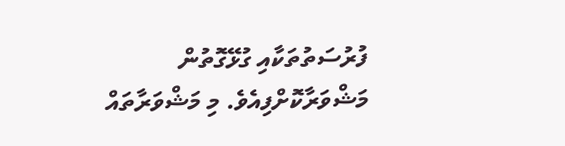ފުރުސަތުތަކާއި ގުޅޭގޮތުން މަޝްވަރާކޮށްފިއެވެ. މި މަޝްވަރާތައް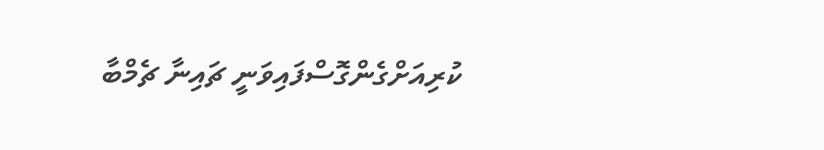ކުރިއަށްގެންގޮސްފައިވަނީ ޗައިނާ ޗެމްބާ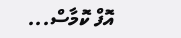އޮފް ކޮމާސް...